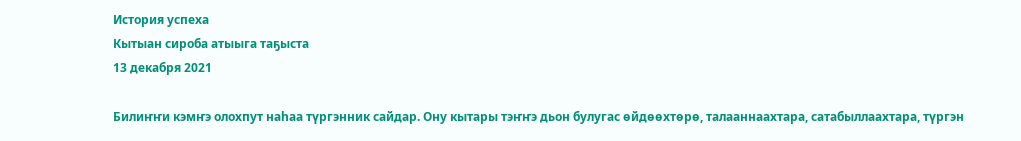История успеха
Кытыан сироба атыыга таҕыста
13 декабря 2021

Билиҥҥи кэмҥэ олохпут наһаа түргэнник сайдар. Ону кытары тэҥҥэ дьон булугас өйдөөхтөрө, талааннаахтара, сатабыллаахтара, түргэн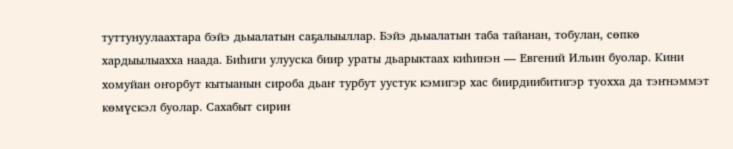туттунуулаахтара бэйэ дьыалатын саҕалыыллар. Бэйэ дьыалатын таба тайанан, тобулан, сөпкө хардыылыахха наада. Биһиги улууска биир ураты дьарыктаах киһинэн — Евгений Ильин буолар. Кини хомуйан оҥорбут кытыанын сироба дьаҥ турбут уустук кэмигэр хас биирдиибитигэр туохха да тэҥнэммэт көмүскэл буолар. Сахабыт сирин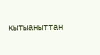кытыаныттан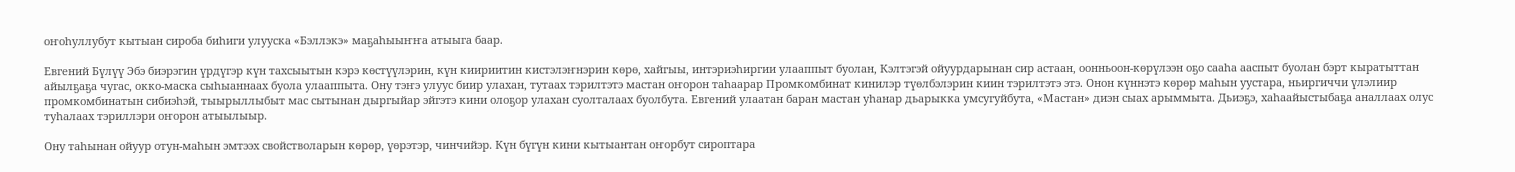оҥоһуллубут кытыан сироба биһиги улууска «Бэллэкэ» маҕаһыыҥҥа атыыга баар.

Евгений Бүлүү Эбэ биэрэгин үрдүгэр күн тахсыытын кэрэ көстүүлэрин, күн киириитин кистэлэҥнэрин көрө, хайгыы, интэриэһиргии улааппыт буолан, Кэлтэгэй ойуурдарынан сир астаан, оонньоон-көрүлээн оҕо сааһа ааспыт буолан бэрт кыратыттан айылҕаҕа чугас, окко-маска сыһыаннаах буола улааппыта. Ону тэҥэ улуус биир улахан, тутаах тэрилтэтэ мастан оҥорон таһаарар Промкомбинат кинилэр түөлбэлэрин киин тэрилтэтэ этэ. Онон күннэтэ көрөр маһын уустара, ньиргиччи үлэлиир промкомбинатын сибиэһэй, тыырыллыбыт мас сытынан дыргыйар эйгэтэ кини олоҕор улахан суолталаах буолбута. Евгений улаатан баран мастан уһанар дьарыкка умсугуйбута, «Мастан» диэн сыах арыммыта. Дьиэҕэ, хаһаайыстыбаҕа аналлаах олус туһалаах тэриллэри оҥорон атыылыыр.

Ону таһынан ойуур отун-маһын эмтээх свойстволарын көрөр, үөрэтэр, чинчийэр. Күн бүгүн кини кытыантан оҥорбут сироптара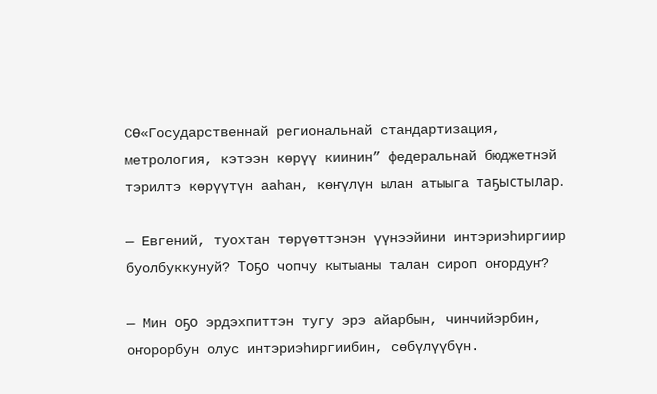СӨ«Государственнай региональнай стандартизация, метрология, кэтээн көрүү киинин” федеральнай бюджетнэй тэрилтэ көрүүтүн ааһан, көҥүлүн ылан атыыга таҕыстылар.

— Евгений, туохтан төрүөттэнэн үүнээйини интэриэһиргиир буолбуккунуй? Тоҕо чопчу кытыаны талан сироп оҥордуҥ?

— Мин оҕо эрдэхпиттэн тугу эрэ айарбын, чинчийэрбин, оҥорорбун олус интэриэһиргиибин, сөбүлүүбүн.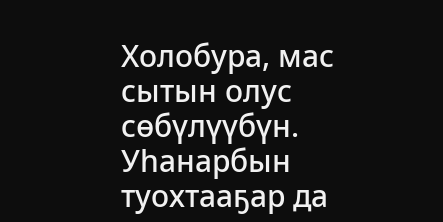Холобура, мас сытын олус сөбүлүүбүн. Уһанарбын туохтааҕар да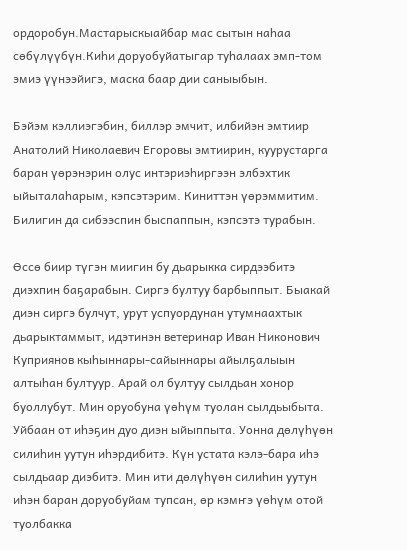ордоробун.Мастарыскыайбар мас сытын наһаа сөбүлүүбүн.Киһи доруобуйатыгар туһалаах эмп-том эмиэ үүнээйигэ, маска баар дии саныыбын.

Бэйэм кэллиэгэбин, биллэр эмчит, илбийэн эмтиир Анатолий Николаевич Егоровы эмтиирин, куурустарга баран үөрэнэрин олус интэриэһиргээн элбэхтик ыйыталаһарым, кэпсэтэрим. Киниттэн үөрэммитим. Билигин да сибээспин быспаппын, кэпсэтэ турабын.

Өссө биир түгэн миигин бу дьарыкка сирдээбитэ диэхпин баҕарабын. Сиргэ бултуу барбыппыт. Быакай диэн сиргэ булчут, урут успуордунан утумнаахтык дьарыктаммыт, идэтинэн ветеринар Иван Никонович Куприянов кыһыннары-сайыннары айылҕалыын алтыһан бултуур. Арай ол бултуу сылдьан хонор буоллубут. Мин оруобуна үөһүм туолан сылдьыбыта. Уйбаан от иһэҕин дуо диэн ыйыппыта. Уонна дөлүһүөн силиһин уутун иһэрдибитэ. Күн устата кэлэ-бара иһэ сылдьаар диэбитэ. Мин ити дөлүһүөн силиһин уутун иһэн баран доруобуйам тупсан, өр кэмҥэ үөһүм отой туолбакка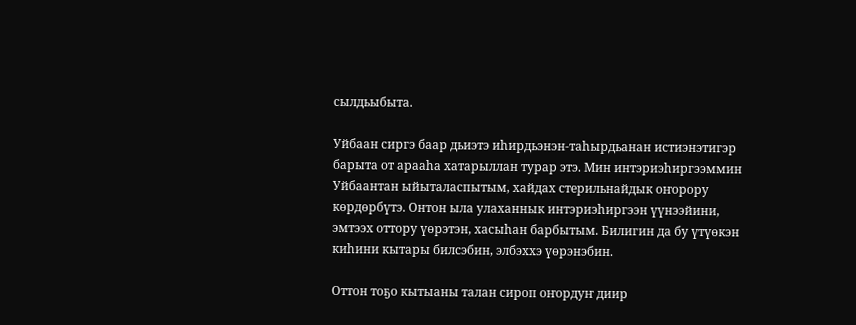сылдьыбыта.

Уйбаан сиргэ баар дьиэтэ иһирдьэнэн-таһырдьанан истиэнэтигэр барыта от арааһа хатарыллан турар этэ. Мин интэриэһиргээммин Уйбаантан ыйыталаспытым, хайдах стерильнайдык оҥорору көрдөрбүтэ. Онтон ыла улаханнык интэриэһиргээн үүнээйини, эмтээх оттору үөрэтэн, хасыһан барбытым. Билигин да бу үтүөкэн киһини кытары билсэбин, элбэххэ үөрэнэбин.

Оттон тоҕо кытыаны талан сироп оҥордуҥ диир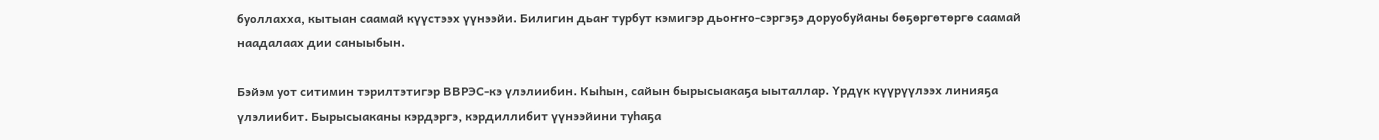буоллахха, кытыан саамай күүстээх үүнээйи. Билигин дьаҥ турбут кэмигэр дьоҥҥо-сэргэҕэ доруобуйаны бөҕөргөтөргө саамай наадалаах дии саныыбын.

Бэйэм уот ситимин тэрилтэтигэр ВВРЭС-кэ үлэлиибин. Кыһын, сайын бырысыакаҕа ыыталлар. Үрдүк күүрүүлээх линияҕа үлэлиибит. Бырысыаканы кэрдэргэ, кэрдиллибит үүнээйини туһаҕа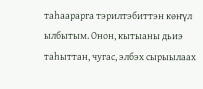таһаарарга тэрилтэбиттэн көҥүл ылбытым. Онон, кытыаны дьиэ таһыттан, чугас, элбэх сырыылаах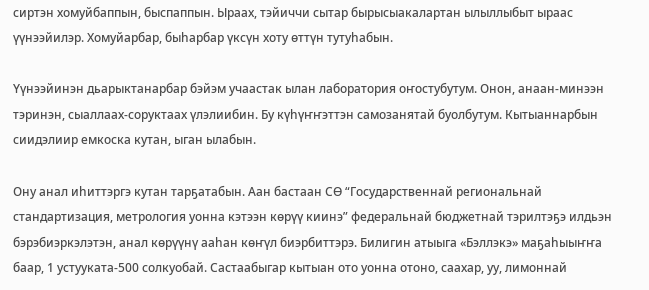сиртэн хомуйбаппын, быспаппын. Ыраах, тэйиччи сытар бырысыакалартан ылыллыбыт ыраас үүнээйилэр. Хомуйарбар, быһарбар үксүн хоту өттүн тутуһабын.

Үүнээйинэн дьарыктанарбар бэйэм учаастак ылан лаборатория оҥостубутум. Онон, анаан-минээн тэринэн, сыаллаах-соруктаах үлэлиибин. Бу күһүҥҥэттэн самозанятай буолбутум. Кытыаннарбын сиидэлиир емкоска кутан, ыган ылабын.

Ону анал иһиттэргэ кутан тарҕатабын. Аан бастаан СӨ “Государственнай региональнай стандартизация, метрология уонна кэтээн көрүү киинэ” федеральнай бюджетнай тэрилтэҕэ илдьэн бэрэбиэркэлэтэн, анал көрүүнү ааһан көҥүл биэрбиттэрэ. Билигин атыыга «Бэллэкэ» маҕаһыыҥҥа баар, 1 устууката-500 солкуобай. Састаабыгар кытыан ото уонна отоно, саахар, уу, лимоннай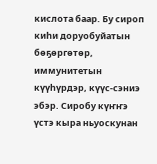кислота баар. Бу сироп киһи доруобуйатын бөҕөргөтөр, иммунитетын күүһүрдэр, күүс-сэниэ эбэр. Сиробу күҥҥэ үстэ кыра ньуоскунан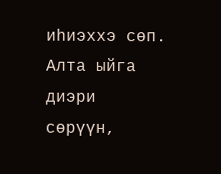иһиэххэ сөп. Алта ыйга диэри сөрүүн,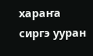хараҥа сиргэ ууран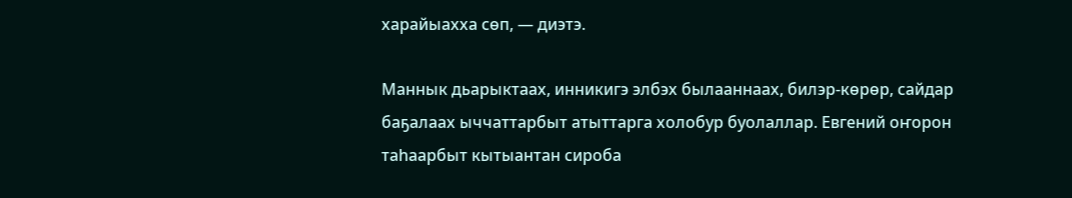харайыахха сөп, — диэтэ.

Маннык дьарыктаах, инникигэ элбэх былааннаах, билэр-көрөр, сайдар баҕалаах ыччаттарбыт атыттарга холобур буолаллар. Евгений оҥорон таһаарбыт кытыантан сироба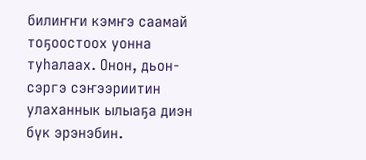билиҥҥи кэмҥэ саамай тоҕоостоох уонна туһалаах. Онон, дьон-сэргэ сэҥээриитин улаханнык ылыаҕа диэн бүк эрэнэбин.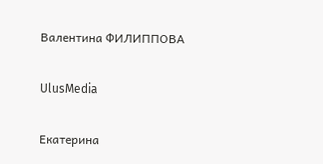Валентина ФИЛИППОВА

UlusMedia

Екатерина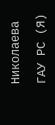Николаева

ГАУ РС (Я)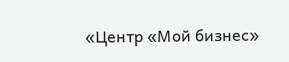«Центр «Мой бизнес»